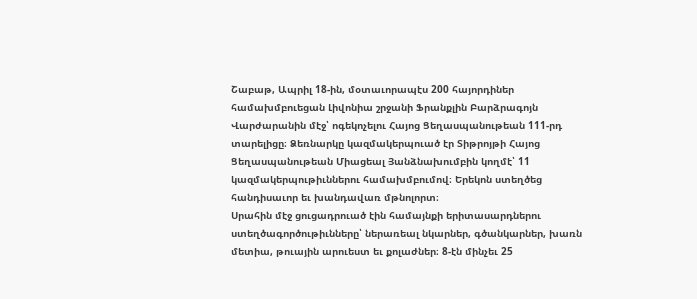Շաբաթ, Ապրիլ 18-ին, մօտաւորապէս 200 հայորդիներ համախմբուեցան Լիվոնիա շրջանի Ֆրանքլին Բարձրագոյն Վարժարանին մէջ՝ ոգեկոչելու Հայոց Ցեղասպանութեան 111-րդ տարելիցը։ Ձեռնարկը կազմակերպուած էր Տիթրոյթի Հայոց Ցեղասպանութեան Միացեալ Յանձնախումբին կողմէ՝ 11 կազմակերպութիւններու համախմբումով։ Երեկոն ստեղծեց հանդիսաւոր եւ խանդավառ մթնոլորտ։
Սրահին մէջ ցուցադրուած էին համայնքի երիտասարդներու ստեղծագործութիւնները՝ ներառեալ նկարներ, գծանկարներ, խառն մետիա, թուային արուեստ եւ քոլաժներ։ 8-էն մինչեւ 25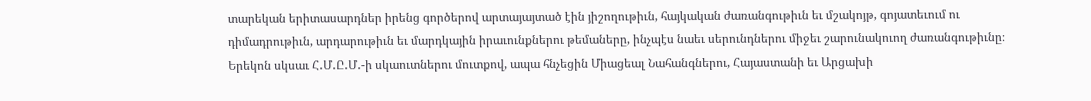տարեկան երիտասարդներ իրենց գործերով արտայայտած էին յիշողութիւն, հայկական ժառանգութիւն եւ մշակոյթ, գոյատեւում ու դիմադրութիւն, արդարութիւն եւ մարդկային իրաւունքներու թեմաները, ինչպէս նաեւ սերունդներու միջեւ շարունակուող ժառանգութիւնը։
Երեկոն սկսաւ Հ․Մ․Ը․Մ․-ի սկաուտներու մուտքով, ապա հնչեցին Միացեալ Նահանգներու, Հայաստանի եւ Արցախի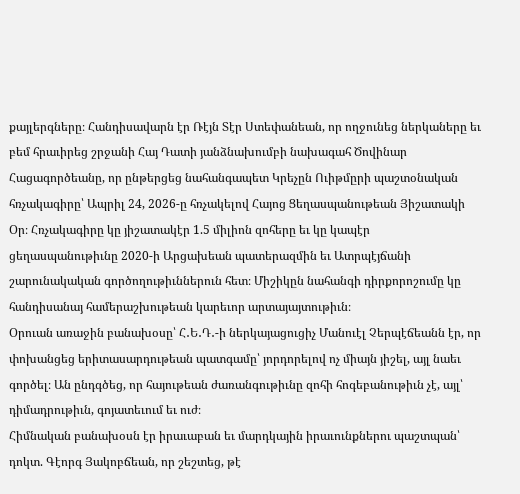քայլերգները։ Հանդիսավարն էր Ռէյն Տէր Ստեփանեան, որ ողջունեց ներկաները եւ բեմ հրաւիրեց շրջանի Հայ Դատի յանձնախումբի նախագահ Ծովինար Հացագործեանը, որ ընթերցեց նահանգապետ Կրեչըն Ուիթմըրի պաշտօնական հռչակագիրը՝ Ապրիլ 24, 2026-ը հռչակելով Հայոց Ցեղասպանութեան Յիշատակի Օր։ Հռչակագիրը կը յիշատակէր 1.5 միլիոն զոհերը եւ կը կապէր ցեղասպանութիւնը 2020-ի Արցախեան պատերազմին եւ Ատրպէյճանի շարունակական գործողութիւններուն հետ։ Միշիկըն նահանգի դիրքորոշումը կը հանդիսանայ համերաշխութեան կարեւոր արտայայտութիւն։
Օրուան առաջին բանախօսը՝ Հ․Ե․Դ․-ի ներկայացուցիչ Մանուէլ Չերպէճեանն էր, որ փոխանցեց երիտասարդութեան պատգամը՝ յորդորելով ոչ միայն յիշել, այլ նաեւ գործել։ Ան ընդգծեց, որ հայութեան ժառանգութիւնը զոհի հոգեբանութիւն չէ, այլ՝ դիմադրութիւն, գոյատեւում եւ ուժ։
Հիմնական բանախօսն էր իրաւաբան եւ մարդկային իրաւունքներու պաշտպան՝ դոկտ. Գէորգ Յակոբճեան, որ շեշտեց, թէ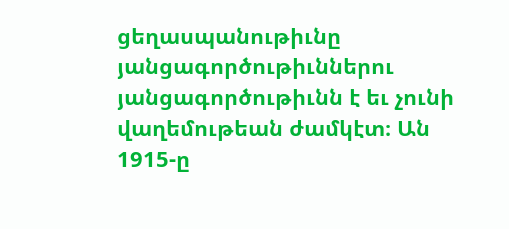ցեղասպանութիւնը յանցագործութիւններու յանցագործութիւնն է եւ չունի վաղեմութեան ժամկէտ։ Ան 1915-ը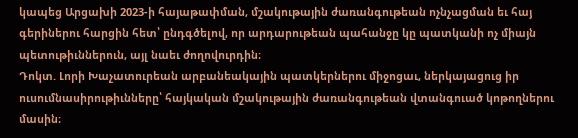կապեց Արցախի 2023-ի հայաթափման, մշակութային ժառանգութեան ոչնչացման եւ հայ գերիներու հարցին հետ՝ ընդգծելով, որ արդարութեան պահանջը կը պատկանի ոչ միայն պետութիւններուն, այլ նաեւ ժողովուրդին։
Դոկտ. Լորի Խաչատուրեան արբանեակային պատկերներու միջոցաւ, ներկայացուց իր ուսումնասիրութիւնները՝ հայկական մշակութային ժառանգութեան վտանգուած կոթողներու մասին։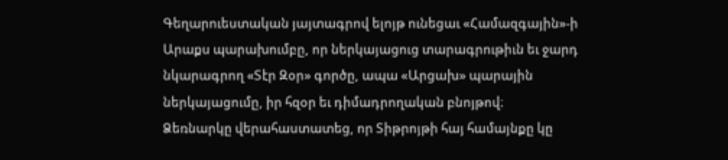Գեղարուեստական յայտագրով ելոյթ ունեցաւ «Համազգային»-ի Արաքս պարախումբը, որ ներկայացուց տարագրութիւն եւ ջարդ նկարագրող «Տէր Զօր» գործը, ապա «Արցախ» պարային ներկայացումը, իր հզօր եւ դիմադրողական բնոյթով։
Ձեռնարկը վերահաստատեց, որ Տիթրոյթի հայ համայնքը կը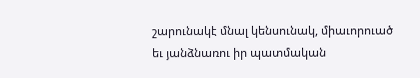շարունակէ մնալ կենսունակ, միաւորուած եւ յանձնառու իր պատմական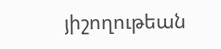յիշողութեան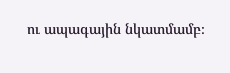ու ապագային նկատմամբ։